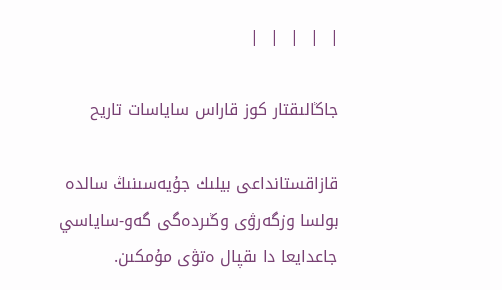|  |  |  |  |

جاڭالىقتار كوز قاراس ساياسات تاريح

قازاقستانداعى بيلىك جۇيەسىنىڭ سالدە بولسا وزگەرۋى وڭىردەگى گەو-ساياسي جاعدايعا دا ىقپال ەتۋى مۇمكىن.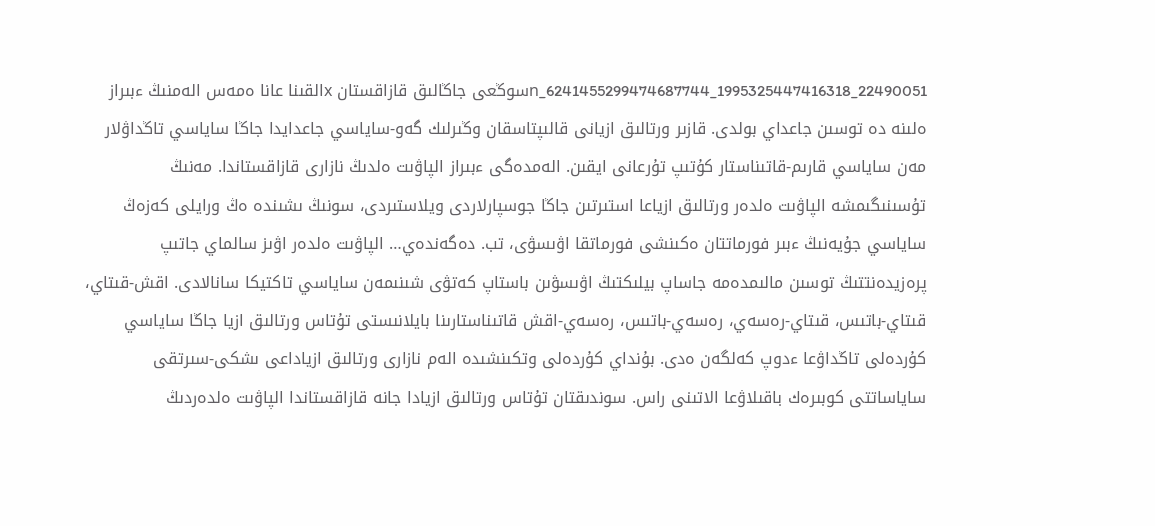22490051_1995325447416318_6241455299474687744_nسوڭعى جاڭالىق قازاقستان xالقىنا عانا ەمەس الەمنىڭ ءبىراز ەلىنە دە توسىن جاعداي بولدى. قازىر ورتالىق ازيانى قالىپتاسقان وڭىرلىك گەو-ساياسي جاعدايدا جاڭا ساياسي تاڭداۋلار مەن ساياسي قارىم-قاتىناستار كۇتىپ تۇرعانى ايقىن. الەمدەگى ءبىراز الپاۋىت ەلدىڭ نازارى قازاقستاندا. مەنىڭ تۇسىنىگىمشە الپاۋىت ەلدەر ورتالىق ازياعا استىرتىن جاڭا جوسپارلاردى ويلاستىردى، سونىڭ ىشىندە ەڭ ورايلى كەزەڭ ساياسي جۇيەنىڭ ءبىر فورماتتان ەكىنشى فورماتقا اۋىسۋى، تب. دەگەندەي… الپاۋىت ەلدەر اۋىز سالماي جاتىپ پرەزيدەنتتىڭ توسىن مالىمدەمە جاساپ بيلىكتىڭ اۋىسۋىن باستاپ كەتۋى شىنىمەن ساياسي تاكتيكا سانالادى. اقش-قىتاي، قىتاي-باتىس، قىتاي-رەسەي، رەسەي-باتىس، رەسەي-اقش قاتىناستارىنا بايلانىستى تۇتاس ورتالىق ازيا جاڭا ساياسي كۇردەلى تاڭداۋعا ءدوپ كەلگەن ەدى. بۇنداي كۇردەلى وتكىنشىدە الەم نازارى ورتالىق ازياداعى ىشكى-سىرتقى ساياساتتى كوبىرەك باقىلاۋعا الاتىنى راس. سوندىقتان تۇتاس ورتالىق ازيادا جانە قازاقستاندا الپاۋىت ەلدەردىڭ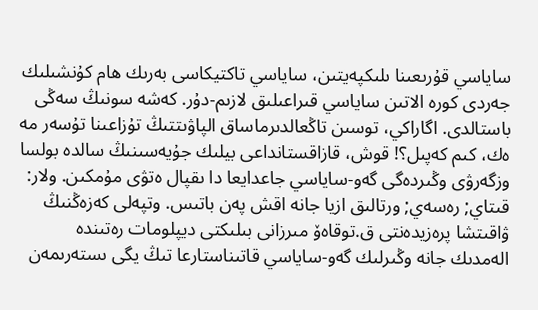ساياسي قۇرىعىنا ىلىكپەيتىن، ساياسي تاكتيكاسى بەرىك ھام كۇنشىلىك جەردى كورە الاتىن ساياسي قىراعىلىق لازىم-دۇر. كەشە سونىڭ سەڭى باستالدى. اگاراكي، توسىن تاڭعالدىرماساق الپاۋىتتىڭ تۇزاعىنا تۇسەر مە ەك، كىم كەپىل؟! قوش، قازاقستانداعى بيلىك جۇيەسىنىڭ سالدە بولسا وزگەرۋى وڭىردەگى گەو-ساياسي جاعدايعا دا ىقپال ەتۋى مۇمكىن. ولار: قىتاي; رەسەي; ورتالىق ازيا جانە اقش پەن باتىس. وتپەلى كەزەڭنىڭ ۋاقىتشا پرەزيدەنتى ق.توقاەۆ مىرزانى بىلىكتى ديپلومات رەتىندە الەمدىك جانە وڭىرلىك گەو-ساياسي قاتىناستارعا تىڭ يگى ىستەرىمەن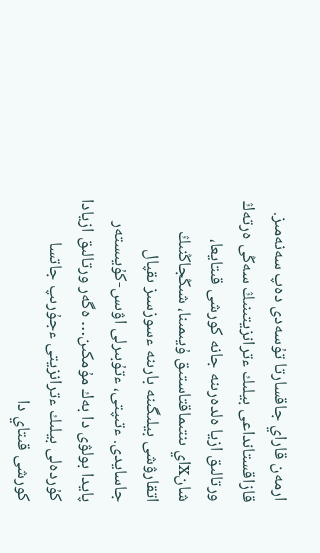ارمەن قاراي جاقسارتا تۇسەدى دەپ سەنەمىز.
قازاقستانداعى بيلىك ءترانزيتىنىڭ سەڭى ەرتەڭ ورتالىق ازيا ەلدەرىنە جانە كورشى قىتايعا، شانxاي ىنتىماقتاستىق ۇيىمىنا، شىڭجاڭنىڭ اتقارۋشى بيلىگىنە بارىنە ءسوزسىز ىقپال جاسايدى. ءتىپتى، ءتۇبىرلى اۋىس-كۇيىستەر پايدا بولۋى دا بەك مۇمكىن… ەگەر ورتالىق ازيادا كۇردەلى بيلىك ءترانزيتى ءجۇرىپ جاتسا كورشى قىتاي دا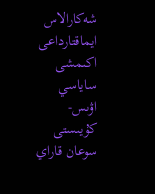شەكارالاس ايماقتارداعى اكىمشى ساياسي اۋىس-كۇيىستى سوعان قاراي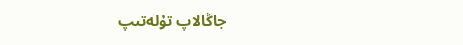جاڭالاپ تۇلەتىپ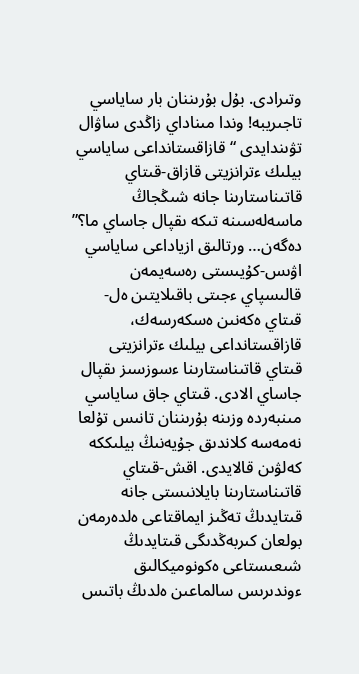وتىرادى. بۇل بۇرىننان بار ساياسي تاجىريبە! وندا مىناداي زاڭدى ساۋال تۋىندايدى “قازاقستانداعى ساياسي بيلىك ءترانزيتى قازاق-قىتاي قاتىناستارىنا جانە شىڭجاڭ ماسەلەسىنە تىكە ىقپال جاساي ما؟” دەگەن… ورتالىق ازياداعى ساياسي اۋىس-كۇيىستى رەسەيمەن قالىسپاي ءجىتى باقىلايتىن ەل-قىتاي ەكەنىن ەسكەرسەك، قازاقستانداعى بيلىك ءترانزيتى قىتاي قاتىناستارىنا ءسوزسىز ىقپال جاساي الادى. قىتاي جاق ساياسي مىنبەردە وزىنە بۇرىننان تانىس تۇلعا نەمەسە كلاندىق جۇيەنىڭ بيلىككە كەلۋىن قالايدى. اقش-قىتاي قاتىناستارىنا بايلانىستى جانە قىتايدىڭ تەڭىز ايماقتاعى ەلدەرمەن بولعان كىربەڭدىگى قىتايدىڭ شىعىستاعى ەكونوميكالىق ءوندىرىس سالماعىن ەلدىڭ باتىس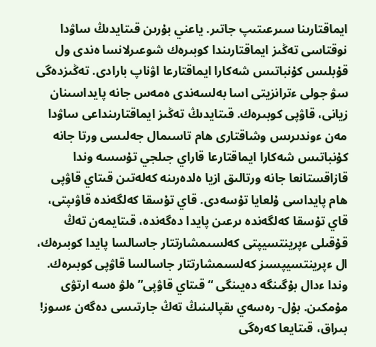ايماقتارىنا سىرعىتىپ جاتىر. ياعني بۇرىن قىتايدىڭ ساۋدا نوقتاسى تەڭىز ايماقتارىندا كوبىرەك شوعىرلانسا ەندى ول قۇبلىس كۇنباتىس شەكارا ايماقتارعا اۋناپ بارادى. تەڭىزدەگى سۋ جولى ءترانزيتى اسا بەلسەندى ەمەس جانە پايداسىنان زيانى، قاۋپى كوبىرەك. قىتايدىڭ تەڭىز ايماقتارىنداعى ساۋدا مەن ءوندىرىس وشاقتارى ھام تاسىمال جەلىسى ورتا جانە كۇنباتىس شەكارا ايماقتارعا قاراي جىلجي تۇسسە وندا قازاقستانعا جانە ورتالىق ازيا ەلدەرىنە كەلەتىن قىتاي قاۋپى ھام پايداسى ۇلعايا تۇسەدى. قاي تۇسقا كەلگەندە قاۋىپتى، قاي تۇسقا كەلگەندە ىرعىن پايدا دەگەندە، قىتايمەن تەڭ قۇقىلى ءپرينتسيپتى كەلسىمشارتتار جاسالسا پايدا كوبىرەك، ال ءپرينتسيپسىز كەلسىمشارتتار جاسالسا قاۋپى كوبىرەك. وندا ءدال بۇگىنگە دەيىنگى “قىتاي قاۋپى” ەلۋ ەسە ارتۋى مۇمكىن. بۇل- رەسەي ىقپالىنىڭ تەڭ جارتىسى دەگەن ءسوز! بىراق، قىتايعا كەرەگى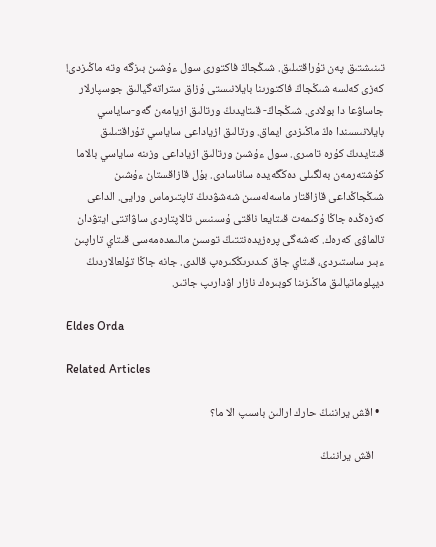تىنىشتىق پەن تۇراقتىلىق. شىڭجاڭ فاكتورى سول ءۇشىن بىزگە وتە ماڭىزدى! كەزى كەلسە شىڭجاڭ فاكتورىنا بايلانىستى ۇزاق ستراتەگيالىق جوسپارلار جاساۋعا دا بولادى. شىڭجاڭ- قىتايدىڭ ورتالىق ازيامەن گەو-ساياسي بايلانىسىندا ەڭ ماڭىزدى ايماق. ورتالىق ازياداعى ساياسي تۇراقتىلىق قىتايدىڭ كۇرە تامىرى. سول ءۇشىن ورتالىق ازياداعى وزىنە ساياسي بالاما كۇشتەرمەن بەلگىلى دەڭگەيدە ساناسادى. بۇل قازاقستان ءۇشىن شىڭجاڭداعى قازاقتار ماسەلەسىن شەشۋدىڭ تاپتىرماس ورايى. الداعى كەزەڭدە جاڭا ۇكىمەت قىتايعا ناقتى ۇسىنىس تالاپتاردى ساۋاتتى ايتۋدان تالماۋى كەرەك. كەشەگى پرەزيدەنتتىڭ توسىن مالىمدەمەسى قىتاي تاراپىن ءبىر ساستىردى، قىتاي جاق كىدىرىڭكىرەپ قالدى. جانە جاڭا تۇلعالاردىڭ ديپلوماتيالىق ماڭىزىنا كوبىرەك نازار اۋدارىپ جاتىر.

Eldes Orda

Related Articles

  • اقش يراننىڭ حارك ارالىن باسىپ الا ما؟

    اقش يراننىڭ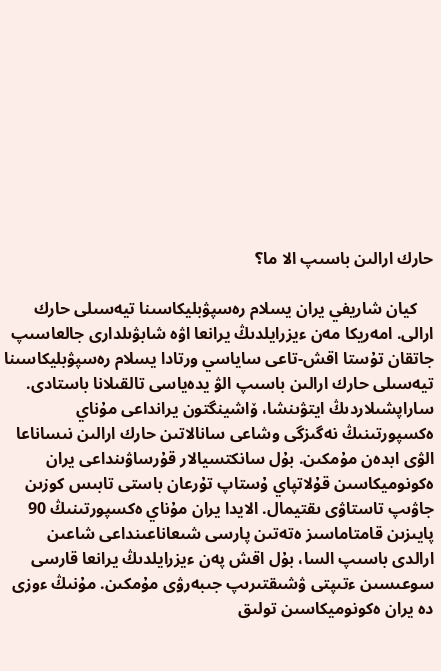حارك ارالىن باسىپ الا ما؟

    كيان شاريفي يران يسلام رەسپۋبليكاسىنا تيەسىلى حارك ارالى. امەريكا مەن ءيزرايلدىڭ يرانعا اۋە شابۋىلدارى جالعاسىپ جاتقان تۇستا اقش-تاعى ساياسي ورتادا يسلام رەسپۋبليكاسىنا تيەسىلى حارك ارالىن باسىپ الۋ يدەياسى تالقىلانا باستادى. ساراپشىلاردىڭ ايتۋىنشا، ۆاشينگتون يرانداعى مۇناي ەكسپورتىنىڭ نەگىزگى وشاعى سانالاتىن حارك ارالىن نىساناعا الۋى ابدەن مۇمكىن. بۇل سانكتسيالار قۇرساۋىنداعى يران ەكونوميكاسىن قۇلاتپاي ۇستاپ تۇرعان باستى تابىس كوزىن جاۋىپ تاستاۋى ىقتيمال. الايدا يران مۇناي ەكسپورتىنىڭ 90 پايىزىن قامتاماسىز ەتەتىن پارسى شىعاناعىنداعى شاعىن ارالدى باسىپ السا، بۇل اقش پەن ءيزرايلدىڭ يرانعا قارسى سوعىسىن ءتىپتى ۋشىقتىرىپ جىبەرۋى مۇمكىن. مۇنىڭ ءوزى دە يران ەكونوميكاسىن تولىق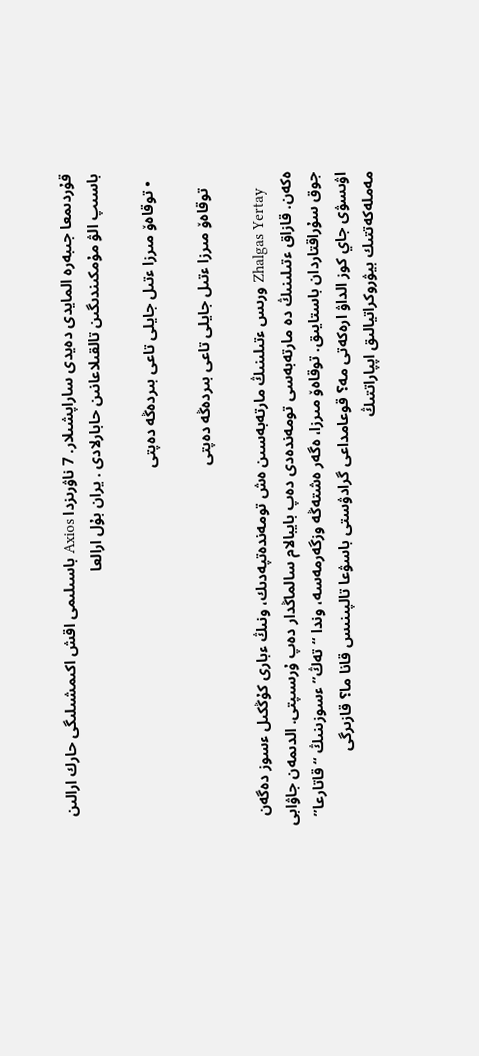قۇردىمعا جىبەرە المايدى دەيدى ساراپشىلار. 7 ناۋرىزدا Axios باسىلىمى اقش اكىمشىلىگى حارك ارالىن باسىپ الۋ مۇمكىندىگىن تالقىلاعانىن حابارلادى . يران بۇل ارالعا

  • توقاەۆ مىرزا ءتىل جايلى تاعى بىردەڭە دەپتى

    توقاەۆ مىرزا ءتىل جايلى تاعى بىردەڭە دەپتى

    Zhalgas Yertay ورىس ءتىلىنىڭ مارتەبەسىن ەش تومەندەتپەدىك، ونىڭ ءبارى كۇڭكىل ءسوز دەگەن ەكەن. قازاق ءتىلىنىڭ دە مارتەبەسى تومەندەدى دەپ بايبالام سالماڭدار دەپ ۇرسىپتى. الدىمەن جاۋابى جوق سۇراقتاردان باستايىق. توقاەۆ مىرزا، ەگەر ەشتەڭە وزگەرمەسە، وندا “تەڭ” ءسوزىنىڭ “قاتارعا” اۋىسۋى جاي كوز الداۋ ارەكەتى مە؟ قوعامداعى گرادۋستى باسۋعا تالپىنىس قانا ما؟ قازىرگى مەملەكەتتىك بيۋروكراتيالىق اپپاراتتىڭ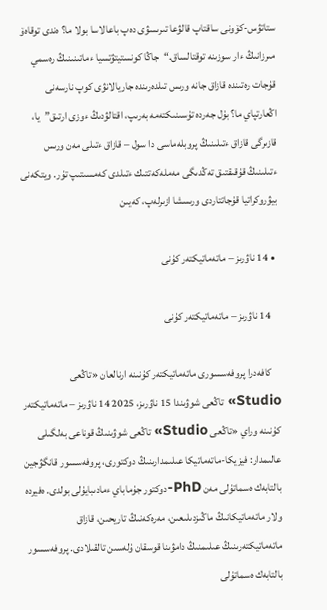ستاتۋس-كۆونى ساقتاپ قالۋعا تىرىسۋى دەپ باعالاسا بولا ما؟ ەندى توقاەۆ مىرزانىڭ ءار سوزىنە توقتالساق.“جاڭا كونستيتۋتسيا ءماتىنىنىڭ رەسمي قۇجات رەتىندە قازاق جانە ورىس تىلدەرىندە جاريالانۋى كوپ نارسەنى اڭعارتپاي ما؟ بۇل جەردە تۇسىنىكتەمە بەرىپ، اقتالۋدىڭ ءوزى ارتىق”يا، قازىرگى قازاق ءتىلىنىڭ پروبلەماسى دا سول – قازاق ءتىلى مەن ورىس ءتىلىنىڭ قۇقىقتىق تەڭدىگى مەملەكەتتىك ءتىلدى كەمسىتىپ تۇر. ويتكەنى بيۋروكراتيا قۇجاتتاردى ورىسشا ازىرلەپ، كەيىن

  • 14 ناۋرىز – ماتەماتيكتەر كۇنى

    14 ناۋرىز – ماتەماتيكتەر كۇنى

    كافەدرا پروفەسسورى ماتەماتيكتەر كۇنىنە ارنالعان «تاڭعى Studio» تاڭعى شوۋىندا 15 ناۋرىز، 2025 14 ناۋرىز – ماتەماتيكتەر كۇنىنە وراي «تاڭعى Studio» تاڭعى شوۋىنىڭ قوناعى بەلگىلى عالىمدار: فيزيكا-ماتەماتيكا عىلىمدارىنىڭ دوكتورى، پروفەسسور قانگۋجين بالتابەك ەسماتۇلى مەن PhD-دوكتور جۇماباي ءمادىبايۇلى بولدى. ەفيردە ولار ماتەماتيكانىڭ ماڭىزدىلىعىن، مەرەكەنىڭ تاريحىن، قازاق ماتەماتيكتەرىنىڭ عىلىمنىڭ دامۋىنا قوسقان ۇلەسىن تالقىلادى. پروفەسسور بالتابەك ەسماتۇلى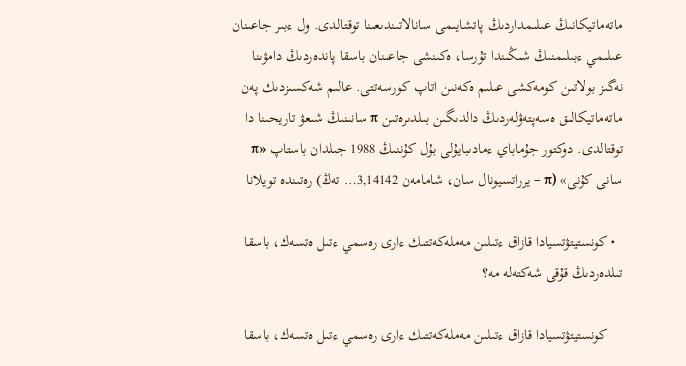ماتەماتيكانىڭ عىلىمداردىڭ پاتشايىمى سانالاتىندىعىنا توقتالدى. ول ءبىر جاعىنان عىلىمي ءبىلىمنىڭ شىڭىندا تۇرسا، ەكىنشى جاعىنان باسقا پاندەردىڭ دامۋىنا نەگىز بولاتىن كومەكشى عىلىم ەكەنىن اتاپ كورسەتتى. عالىم شەكسىزدىك پەن ماتەماتيكالىق ەسەپتەۋلەردىڭ دالدىگىن بىلدىرەتىن π سانىنىڭ شىعۋ تاريحىنا دا توقتالدى. دوكتور جۇماباي ءمادىبايۇلى بۇل كۇننىڭ 1988 جىلدان باستاپ «π سانى كۇنى» (π – يرراتسيونال سان، شامامەن 3,14142… تەڭ) رەتىندە تويلانا

  • كونستيتۋتسيادا قازاق ءتىلىن مەملەكەتتىك ءارى رەسمي ءتىل ەتسەك، باسقا تىلدەردىڭ قۇقى شەكتەلە مە؟

    كونستيتۋتسيادا قازاق ءتىلىن مەملەكەتتىك ءارى رەسمي ءتىل ەتسەك، باسقا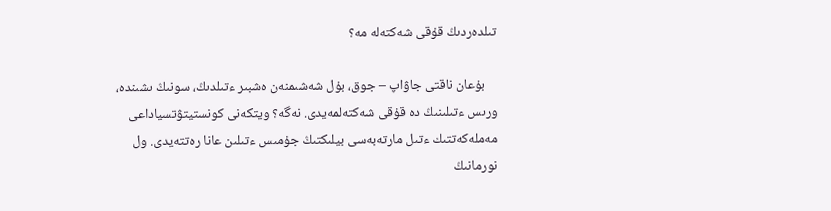تىلدەردىڭ قۇقى شەكتەلە مە؟

    بۇعان ناقتى جاۋاپ – جوق، بۇل شەشىمنەن ەشبىر ءتىلدىڭ، سونىڭ ىشىندە، ورىس ءتىلىنىڭ دە قۇقى شەكتەلمەيدى. نەگە؟ ويتكەنى كونستيتۋتسياداعى مەملەكەتتىك ءتىل مارتەبەسى بيلىكتىڭ جۇمىس ءتىلىن عانا رەتتەيدى. ول نورمانىڭ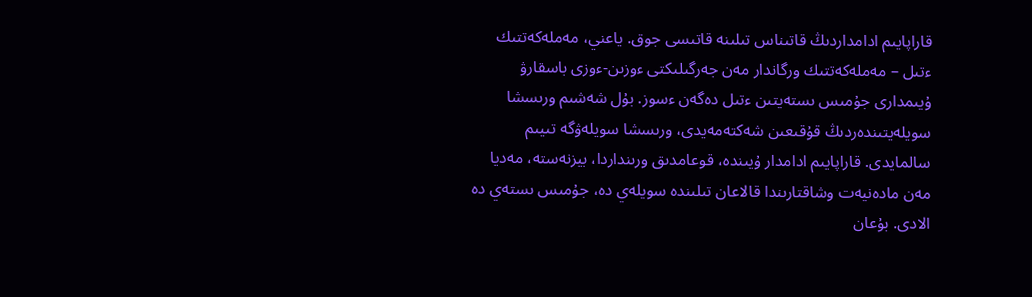قاراپايىم ادامداردىڭ قاتىناس تىلىنە قاتىسى جوق. ياعني، مەملەكەتتىك ءتىل – مەملەكەتتىك ورگاندار مەن جەرگىلىكتى ءوزىن-ءوزى باسقارۋ ۇيىمدارى جۇمىس ىستەيتىن ءتىل دەگەن ءسوز. بۇل شەشىم ورىسشا سويلەيتىندەردىڭ قۇقىعىن شەكتەمەيدى، ورىسشا سويلەۋگە تىيىم سالمايدى. قاراپايىم ادامدار ۇيىندە، قوعامدىق ورىنداردا، بيزنەستە، مەديا مەن مادەنيەت وشاقتارىندا قالاعان تىلىندە سويلەي دە، جۇمىس ىستەي دە الادى. بۇعان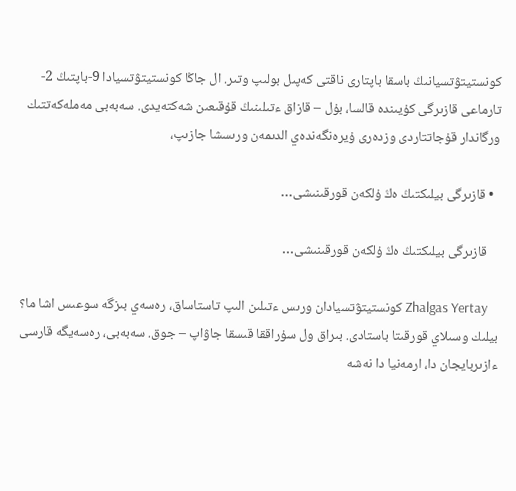كونستيتۋتسيانىڭ باسقا باپتارى ناقتى كەپىل بولىپ وتىر. ال جاڭا كونستيتۋتسيادا 9-باپتىڭ 2-تارماعى قازىرگى كۇيىندە قالسا، بۇل – قازاق ءتىلىنىڭ قۇقىعىن شەكتەيدى. سەبەبى مەملەكەتتىك ورگاندار قۇجاتتاردى وزدەرى ۇيرەنگەندەي الدىمەن ورىسشا جازىپ،

  • قازىرگى بيلىكتىڭ ەڭ ۇلكەن قورقىنىشى…

    قازىرگى بيلىكتىڭ ەڭ ۇلكەن قورقىنىشى…

    Zhalgas Yertay كونستيتۋتسيادان ورىس ءتىلىن الىپ تاستاساق، رەسەي بىزگە سوعىس اشا ما؟ بيلىك وسىلاي قورقىتا باستادى. بىراق ول سۇراققا قىسقا جاۋاپ – جوق. سەبەبى، رەسەيگە قارسى ءازىربايجان دا، ارمەنيا دا نەشە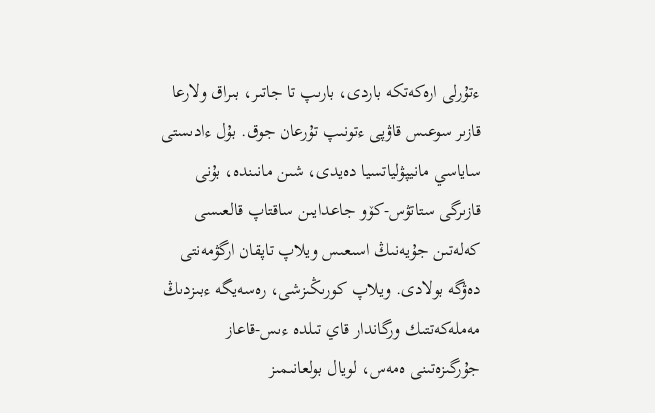ءتۇرلى ارەكەتكە باردى، بارىپ تا جاتىر، بىراق ولارعا قازىر سوعىس قاۋپى ءتونىپ تۇرعان جوق. بۇل ءادىستى ساياسي مانيپۋلياتسيا دەيدى، شىن مانىندە، بۇنى قازىرگى ستاتۋس-كۆو جاعدايىن ساقتاپ قالعىسى كەلەتىن جۇيەنىڭ اسىعىس ويلاپ تاپقان ارگۋمەنتى دەۋگە بولادى. ويلاپ كورىڭىزشى، رەسەيگە ءبىزدىڭ مەملەكەتتىك ورگاندار قاي تىلدە ءىس-قاعاز جۇرگىزەتىنى ەمەس، لويال بولعانىمىز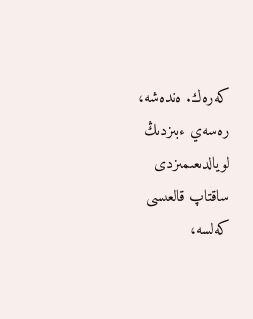كەرەك. ەندەشە، رەسەي ءبىزدىڭ لويالدىعىمىزدى ساقتاپ قالعىسى كەلسە،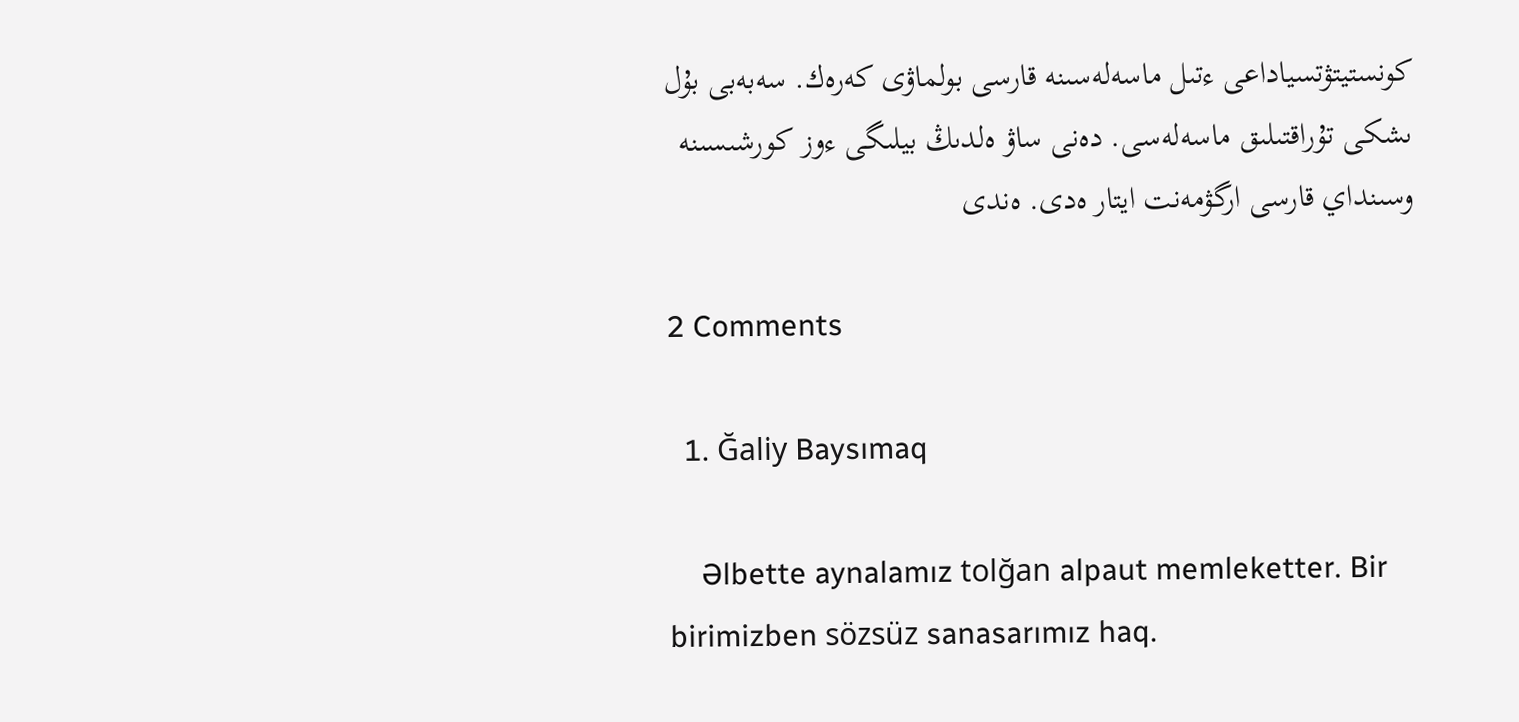كونستيتۋتسياداعى ءتىل ماسەلەسىنە قارسى بولماۋى كەرەك. سەبەبى بۇل ىشكى تۇراقتىلىق ماسەلەسى. دەنى ساۋ ەلدىڭ بيلىگى ءوز كورشىسىنە وسىنداي قارسى ارگۋمەنت ايتار ەدى. ەندى

2 Comments

  1. Ğaliy Baysımaq

    Əlbette aynalamız tolğan alpaut memleketter. Bir birimizben sözsüz sanasarımız haq.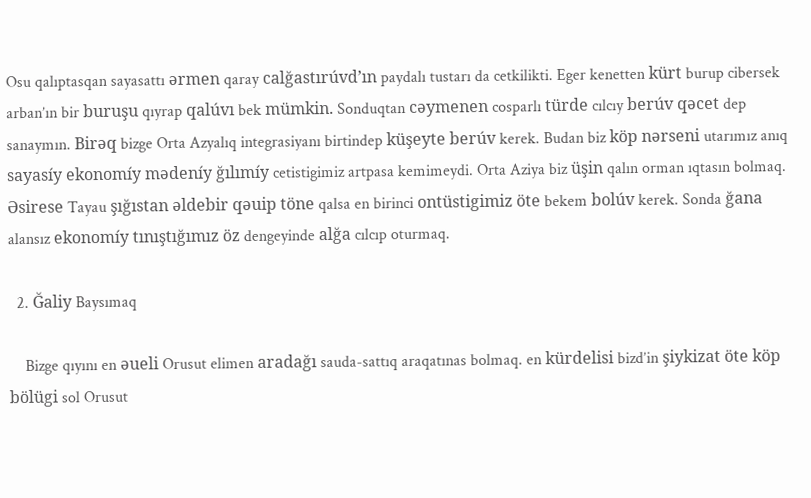Osu qalıptasqan sayasattı ərmen qaray calğastırúvd’ın paydalı tustarı da cetkilikti. Eger kenetten kürt burup cibersek arban’ın bir buruşu qıyrap qalúvı bek mümkin. Sonduqtan cəymenen cosparlı türde cılcıy berúv qəcet dep sanaymın. Birəq bizge Orta Azyalıq integrasiyanı birtindep küşeyte berúv kerek. Budan biz köp nərseni utarımız anıq sayasíy ekonomíy mədeníy ğılımíy cetistigimiz artpasa kemimeydi. Orta Aziya biz üşin qalın orman ıqtasın bolmaq. Əsirese Tayau şığıstan əldebir qəuip töne qalsa en birinci ontüstigimiz öte bekem bolúv kerek. Sonda ğana alansız ekonomíy tınıştığımız öz dengeyinde alğa cılcıp oturmaq.

  2. Ğaliy Baysımaq

    Bizge qıyını en əueli Orusut elimen aradağı sauda-sattıq araqatınas bolmaq. en kürdelisi bizd’in şiykizat öte köp bölügi sol Orusut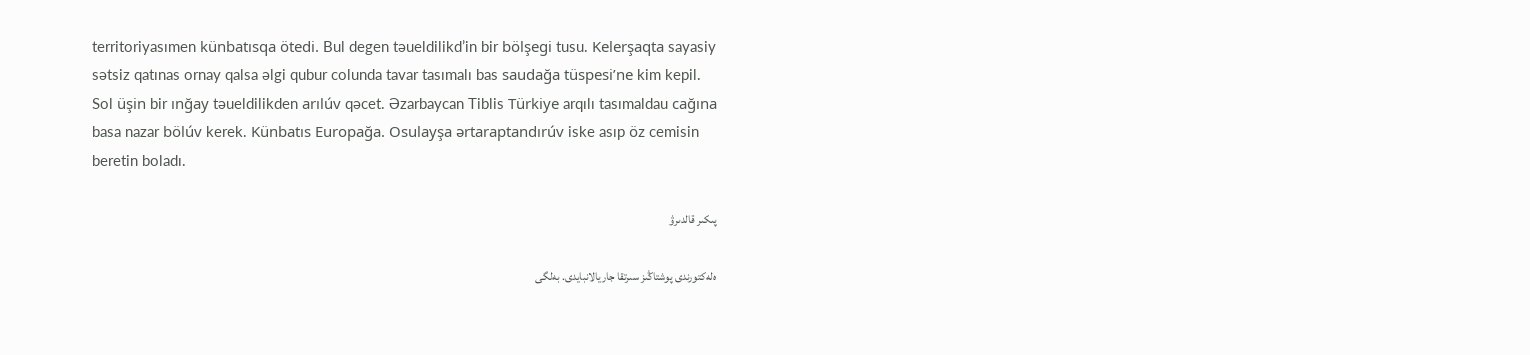territoriyasımen künbatısqa ötedi. Bul degen təueldilikd’in bir bölşegi tusu. Kelerşaqta sayasiy sətsiz qatınas ornay qalsa əlgi qubur colunda tavar tasımalı bas saudağa tüspesi’ne kim kepil. Sol üşin bir ınğay təueldilikden arılúv qəcet. Əzarbaycan Tiblis Türkiye arqılı tasımaldau cağına basa nazar bölúv kerek. Künbatıs Europağa. Osulayşa ərtaraptandırúv iske asıp öz cemisin beretin boladı.

پىكىر قالدىرۋ

ەلەكتورندى پوشتاڭىز سىرتقا جاريالانبايدى. بەلگى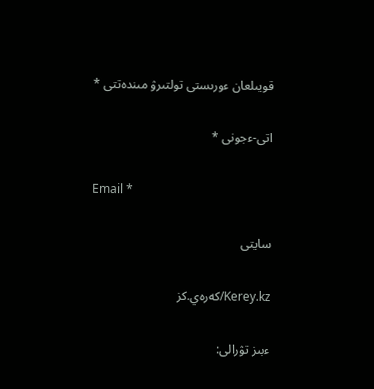قويىلعان ءورىستى تولتىرۋ مىندەتتى *

اتى-ءجونى *

Email *

سايتى

Kerey.kz/كەرەي.كز

ءبىز تۋرالى: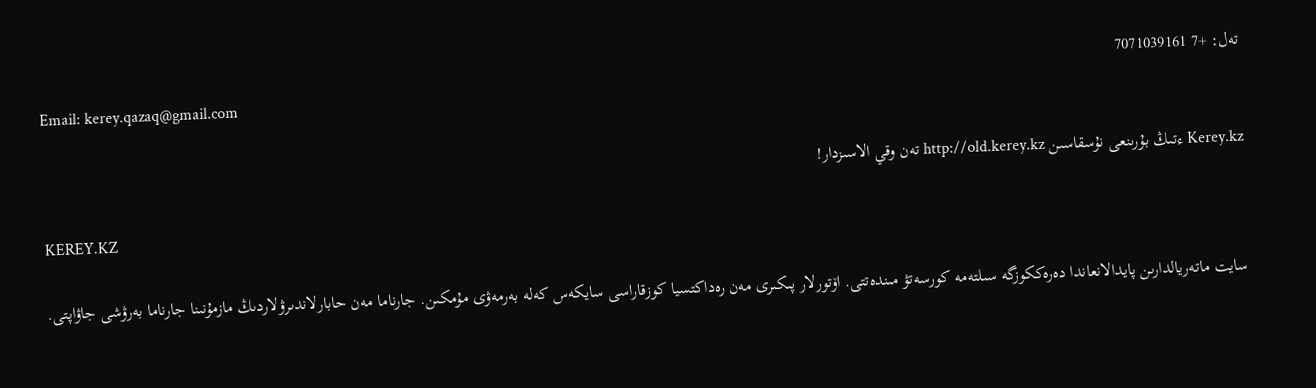تەل: +7 7071039161
Email: kerey.qazaq@gmail.com

Kerey.kz ءتىڭ بۇرىنعى نۇسقاسىن http://old.kerey.kz تەن وقي الاسىزدار!

KEREY.KZ

سايت ماتەريالدارىن پايدالانعاندا دەرەككوزگە سىلتەمە كورسەتۋ مىندەتتى. اۆتورلار پىكىرى مەن رەداكتسيا كوزقاراسى سايكەس كەلە بەرمەۋى مۇمكىن. جارناما مەن حابارلاندىرۋلاردىڭ مازمۇنىنا جارناما بەرۋشى جاۋاپتى.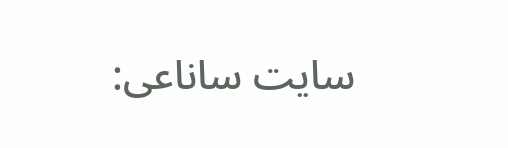سايت ساناعى: